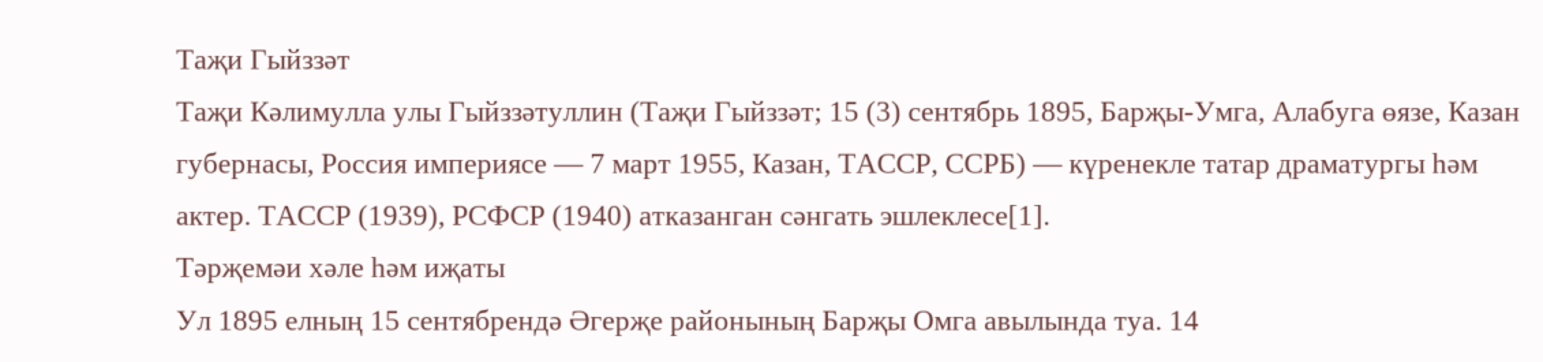Таҗи Гыйззәт
Таҗи Кәлимулла улы Гыйззәтуллин (Таҗи Гыйззәт; 15 (3) сентябрь 1895, Барҗы-Умга, Алабуга өязе, Казан губернасы, Россия империясе — 7 март 1955, Казан, ТАССР, ССРБ) — күренекле татар драматургы һәм актер. ТАССР (1939), РСФСР (1940) атказанган сәнгать эшлеклесе[1].
Тәрҗемәи хәле һәм иҗаты
Ул 1895 елның 15 сентябрендә Әгерҗе районының Барҗы Омга авылында туа. 14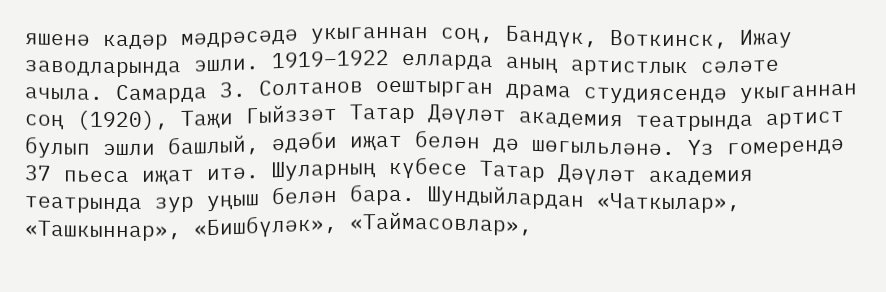яшенә кадәр мәдрәсәдә укыганнан соң, Бандүк, Воткинск, Ижау заводларында эшли. 1919–1922 елларда аның артистлык сәләте ачыла. Самарда З. Солтанов оештырган драма студиясендә укыганнан соң (1920), Таҗи Гыйззәт Татар Дәүләт академия театрында артист булып эшли башлый, әдәби иҗат белән дә шөгыльләнә. Үз гомерендә 37 пьеса иҗат итә. Шуларның күбесе Татар Дәүләт академия театрында зур уңыш белән бара. Шундыйлардан «Чаткылар», «Ташкыннар», «Бишбүләк», «Таймасовлар»,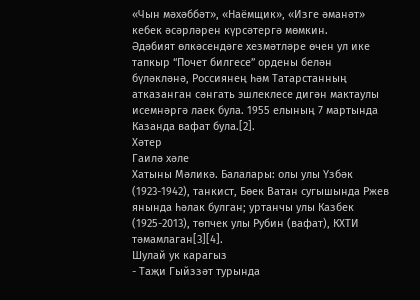«Чын мәхәббәт», «Наёмщик», «Изге әманәт» кебек әсәрләрен күрсәтергә мөмкин.
Әдәбият өлкәсендәге хезмәтләре өчен ул ике тапкыр “Почет билгесе” ордены белән бүләкләнә, Россиянең һәм Татарстанның атказанган сәнгать эшлеклесе дигән мактаулы исемнәргә лаек була. 1955 елының 7 мартында Казанда вафат була.[2].
Хәтер
Гаилә хәле
Хатыны Мәликә. Балалары: олы улы Үзбәк (1923-1942), танкист, Бөек Ватан сугышында Ржев янында һәлак булган; уртанчы улы Казбек (1925-2013), төпчек улы Рубин (вафат), КХТИ тәмамлаган[3][4].
Шулай ук карагыз
- Таҗи Гыйззәт турында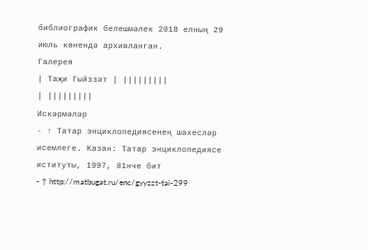библиографик белешмәлек 2018 елның 29 июль көнендә архивланган.
Галерея
| Таҗи Гыйззәт | |||||||||
| |||||||||
Искәрмәләр
- ↑ Татар энциклопедиясенең шәхесләр исемлеге. Казан: Татар энциклопедиясе иституты, 1997, 81нче бит
- ↑ http://matbugat.ru/enc/gyyzzt-tai-299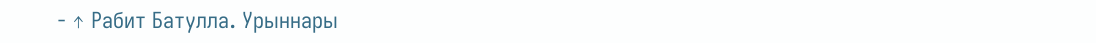- ↑ Рабит Батулла. Урыннары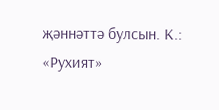җәннәттә булсын. К.: «Рухият»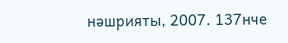нәшрияты, 2007. 137нче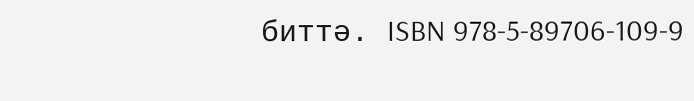биттә. ISBN 978-5-89706-109-9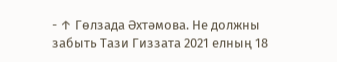- ↑ Гөлзада Әхтәмова. Не должны забыть Тази Гиззата 2021 елның 18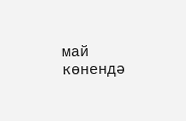май көнендә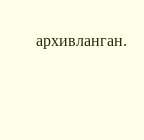архивланган.